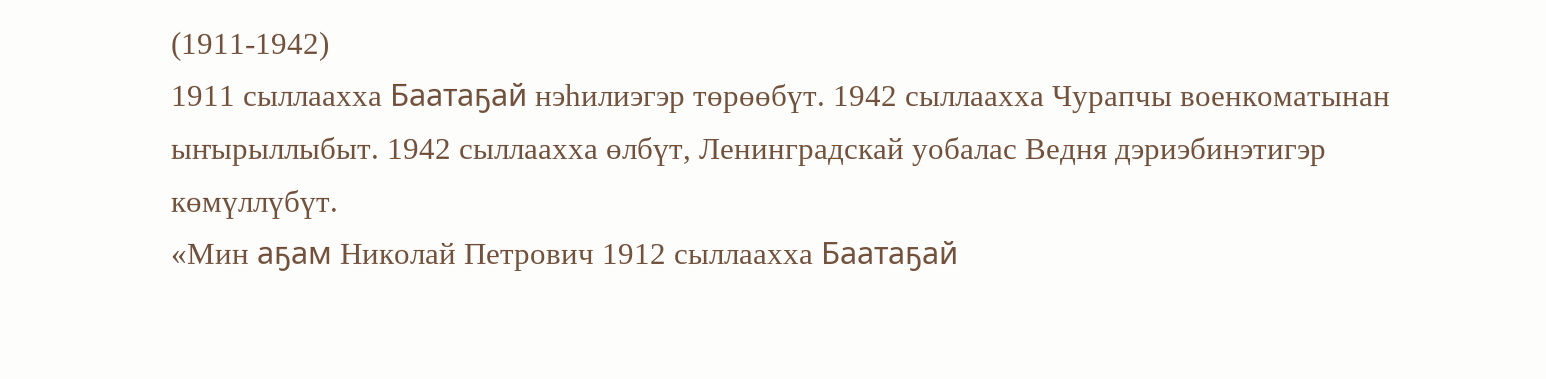(1911-1942)
1911 сыллаахха Баатаҕай нэһилиэгэр төрөөбүт. 1942 сыллаахха Чурапчы военкоматынан ыҥырыллыбыт. 1942 сыллаахха өлбүт, Ленинградскай уобалас Ведня дэриэбинэтигэр көмүллүбүт.
«Мин аҕам Николай Петрович 1912 сыллаахха Баатаҕай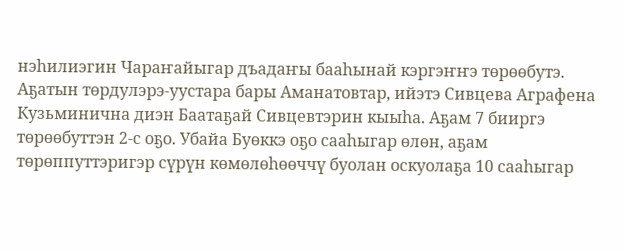нэһилиэгин Чараҥайыгар дъадаҥы бааһынай кэргэҥҥэ төрөөбутэ. Аҕатын төрдулэрэ-уустара бары Аманатовтар, ийэтэ Сивцева Аграфена Кузьминична диэн Баатаҕай Сивцевтэрин кыыһа. Аҕам 7 бииргэ төрөөбуттэн 2-с оҕо. Убайа Буөккэ оҕо сааһыгар өлөн, аҕам төрөппуттэригэр сүрүн көмөлөһөөччү буолан оскуолаҕа 10 сааһыгар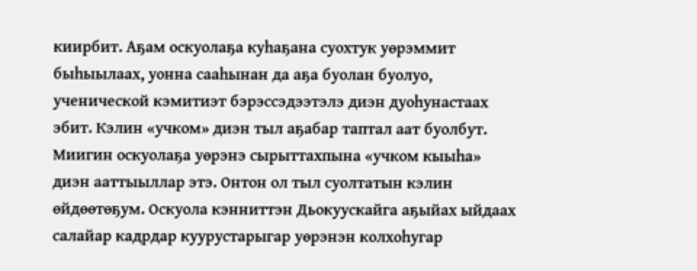киирбит. Аҕам оскуолаҕа куһаҕана суохтук уөрэммит быһыылаах, уонна сааһынан да аҕа буолан буолуо, ученической кэмитиэт бэрэссэдээтэлэ диэн дуоһунастаах эбит. Кэлин «учком» диэн тыл аҕабар таптал аат буолбут. Миигин оскуолаҕа уөрэнэ сырыттахпына «учком кыыһа» диэн ааттыыллар этэ. Онтон ол тыл суолтатын кэлин өйдөөтөҕум. Оскуола кэнниттэн Дьокуускайга аҕыйах ыйдаах салайар кадрдар куурустарыгар уөрэнэн колхоһугар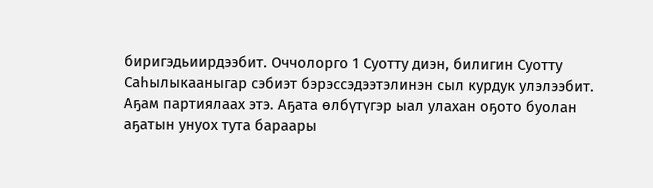биригэдьиирдээбит. Оччолорго 1 Суотту диэн, билигин Суотту Саһылыкааныгар сэбиэт бэрэссэдээтэлинэн сыл курдук улэлээбит. Аҕам партиялаах этэ. Аҕата өлбүтүгэр ыал улахан оҕото буолан аҕатын унуох тута бараары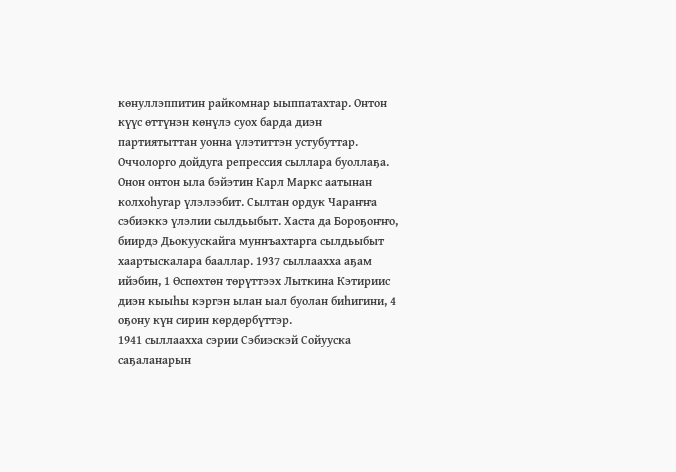көнуллэппитин райкомнар ыыппатахтар. Онтон күүс өттүнэн көнүлэ суох барда диэн партиятыттан уонна үлэтиттэн устубуттар. Оччолорго дойдуга репрессия сыллара буоллаҕа. Онон онтон ыла бэйэтин Карл Маркс аатынан колхоһугар үлэлээбит. Сылтан ордук Чараҥҥа сэбиэккэ үлэлии сылдьыбыт. Хаста да Бороҕоҥҥо, биирдэ Дьокуускайга муннъахтарга сылдьыбыт хаартыскалара бааллар. 1937 сыллаахха аҕам ийэбин, 1 Өспөхтөн төрүттээх Лыткина Кэтириис диэн кыыһы кэргэн ылан ыал буолан биһигини, 4 оҕону күн сирин көрдөрбүттэр.
1941 сыллаахха сэрии Сэбиэскэй Сойууска саҕаланарын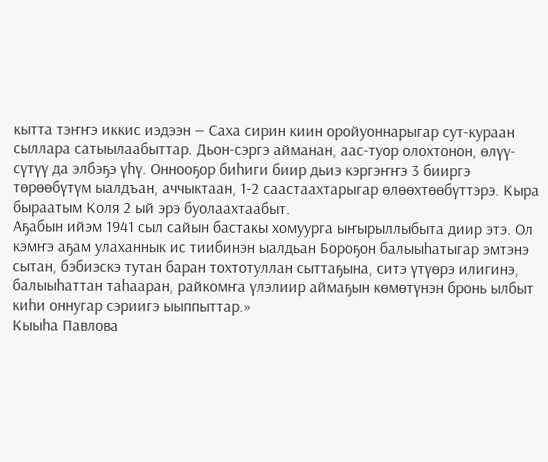кытта тэҥҥэ иккис иэдээн — Саха сирин киин оройуоннарыгар сут-кураан сыллара сатыылаабыттар. Дьон-сэргэ айманан, аас-туор олохтонон, өлүү-сүтүү да элбэҕэ үһү. Оннооҕор биһиги биир дьиэ кэргэҥҥэ 3 бииргэ төрөөбүтүм ыалдъан, аччыктаан, 1-2 саастаахтарыгар өлөөхтөөбүттэрэ. Кыра быраатым Коля 2 ый эрэ буолаахтаабыт.
Аҕабын ийэм 1941 сыл сайын бастакы хомуурга ыҥырыллыбыта диир этэ. Ол кэмҥэ аҕам улаханнык ис тиибинэн ыалдьан Бороҕон балыыһатыгар эмтэнэ сытан, бэбиэскэ тутан баран тохтотуллан сыттаҕына, ситэ үтүөрэ илигинэ, балыыһаттан таһааран, райкомҥа үлэлиир аймаҕын көмөтүнэн бронь ылбыт киһи оннугар сэриигэ ыыппыттар.»
Кыыһа Павлова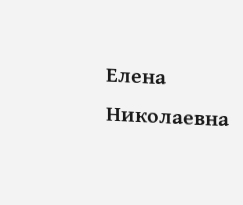Елена Николаевна